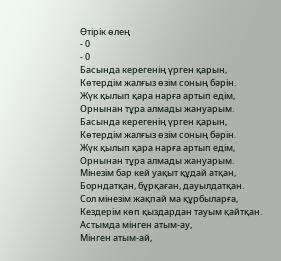Өтірік өлең
- 0
- 0
Басында керегенің үрген қарын,
Көтердім жалғыз өзім соның бәрін.
Жүк қылып қара нарға артып едім,
Орнынан тұра алмады жануарым.
Басында керегенің үрген қарын,
Көтердім жалғыз өзім соның бәрін.
Жүк қылып қара нарға артып едім,
Орнынан тұра алмады жануарым.
Мінезім бар кей уақыт құдай атқан,
Борндатқан, бұрқаған, дауылдатқан.
Сол мінезім жақпай ма құрбыларға,
Кездерім көп қыздардан тауым қайтқан.
Астымда мінген атым-ау,
Мінген атым-ай,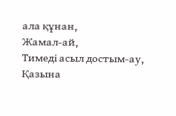ала құнан,
Жамал-ай,
Тимеді асыл достым-ау,
Қазына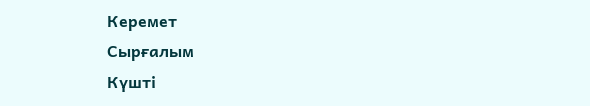Керемет
Сырғалым
Күшті